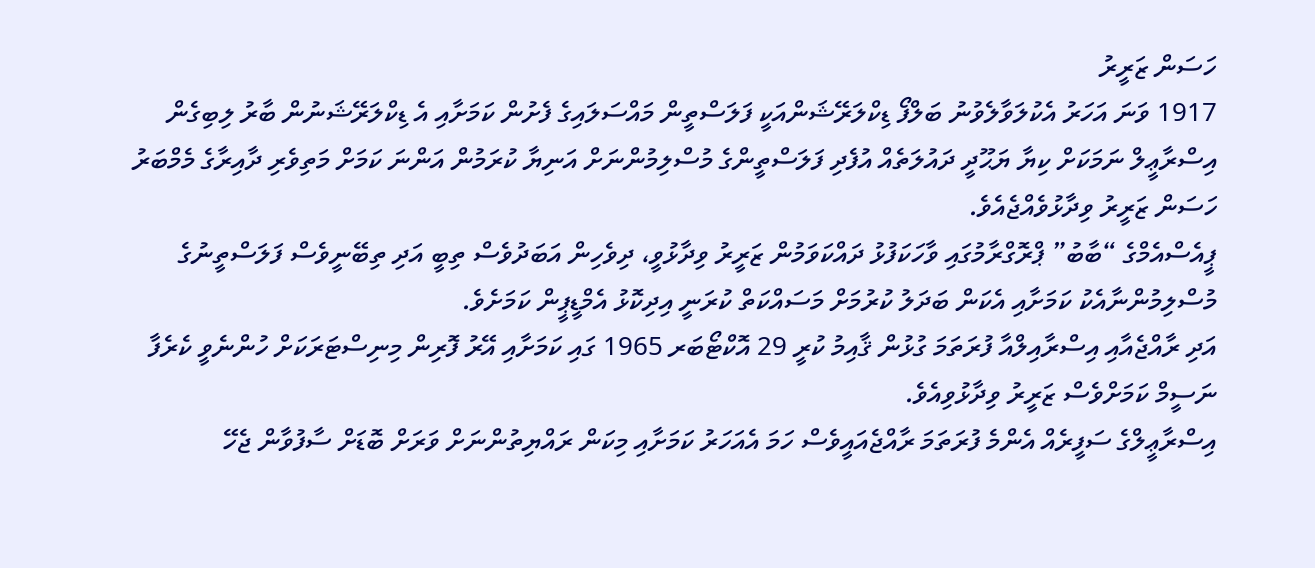ހަސަން ޒަރީރު
1917 ވަނަ އަހަރު އެކުލަވާލެވުނު ބަލްފޯ ޑިކްލަރޭޝަންއަކީ ފަލަސްތީން މައްސަލައިގެ ފެށުން ކަމަށާއި އެ ޑިކްލަރޭޝަނުން ބާރު ލިބިގެން އިސްރާޢީލް ނަމަކަށް ކިޔާ ޔަޙޫދީ ދައުލަތެއް އުފެދި ފަލަސްތީންގެ މުސްލިމުންނަށް އަނިޔާ ކުރަމުން އަންނަ ކަމަށް މަތިވެރި ދާއިރާގެ މެމްބަރު ހަސަން ޒަރީރު ވިދާޅުވެއްޖެއެވެ.
ޕީއެސްއެމްގެ “ބާބު” ޕްރޮގްރާމުގައި ވާހަކަފުޅު ދައްކަވަމުން ޒަރީރު ވިދާޅުވީ، ދިވެހިން އަބަދުވެސް ތިބީ އަދި ތިބޭނީވެސް ފަލަސްތީނުގެ މުސްލިމުންނާއެކު ކަމަށާއި އެކަން ބަދަލު ކުރުމަށް މަސައްކަތް ކުރަނީ އިދިކޮޅު އެމްޑީޕީން ކަމަށެވެ.
އަދި ރާއްޖެއާއި އިސްރާއިލްއާ ފުރަތަމަ ގުޅުން ޤާއިމު ކުރީ 29 އޮކްޓޯބަރ 1965 ގައި ކަމަށާއި އޭރު ފޮރިން މިނިސްޓަރަކަށް ހުންނެވީ ކެރެފާ ނަސީމް ކަމަށްވެސް ޒަރީރު ވިދާޅުވިއެވެ.
އިސްރާޢީލްގެ ސަފީރެއް އެންމެ ފުރަތަމަ ރާއްޖެއައީވެސް ހަމަ އެއަހަރު ކަމަށާއި މިކަން ރައްޔިތުންނަށް ވަރަށް ބޮޑަށް ސާފުވާން ޖެހޭ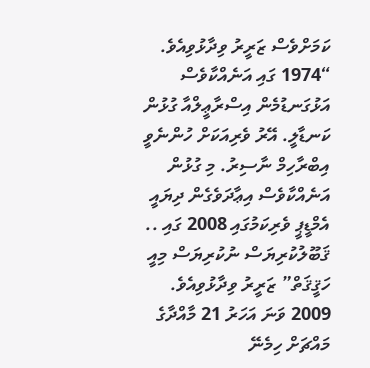ކަމަށްވެސް ޒަރީރު ވިދާޅުވިއެވެ.
“1974 ގައި އަނެއްކާވެސް އަޅުގަނޑުމެން އިސްރާޢީލްއާ ގުޅުން ކަނޑާލީ. އޭރު ވެރިއަކަށް ހުންނެވީ އިބްރާހިމް ނާސިރު. މި ގުޅުން އަނެއްކާވެސް އިޢާދަވެގެން ދިޔައީ އެމްޑީޕީ ވެރިކަމުގައި 2008 ގައި .. ޤަބޫލުކުރިޔަސް ނުކުރިޔަސް މިއީ ހަޤީޤަތް” ޒަރީރު ވިދާޅުވިއެވެ.
2009 ވަނަ އަހަރު 21 މާއްދާގެ މައްޗަށް ހިމެނޭ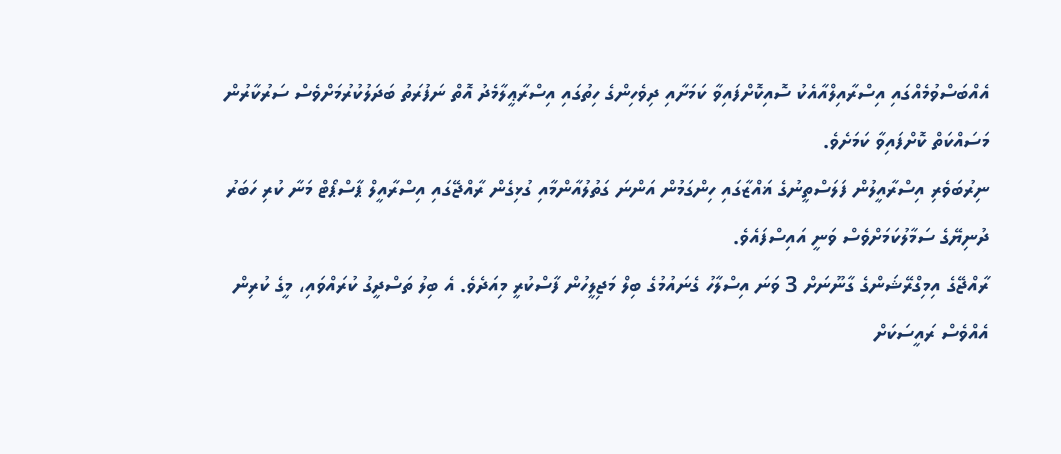އެއްބަސްވުމެއްގައި އިސްރާއިލްއާއެކު ސޮއިކޮށްފައިވާ ކަމަށާއި ދިވެހިންގެ ހިތުގައި އިސްރާޢީލާމެދު އޮތް ނަފުރަތު ބަދަލުކުރުމަށްވެސް ސަރުކާރުން މަސައްކަތް ކޮށްފައިވާ ކަމަށެވެ.
ނިރުބަވެރި އިސްރާއީލުން ފަލަސްތީނުގެ ޣައްޒާގައި ހިންގަމުން އަންނަ ގަތުލުއާންމާއި ގުޅިގެން ރާއްޖޭގައި އިސްރާއީލް ޕާސްޕޯޓް މަނާ ކުރި ހަބަރު ދުނިޔޭގެ ސަމާލުކަމަށްވެސް ވަނީ އައިސްފައެވެ.
ރާއްޖޭގެ އިމިގްރޭޝަންގެ ގާނޫނަށް 3 ވަނަ އިސްލާހު ގެނައުމުގެ ބިލް މަޖިލީހުން ފާސްކުރީ މިއަދެވެ. އެ ބިލު ތަސްދީގު ކުރައްވައި، މީގެ ކުރިން އެއްވެސް ރައީސަކަށް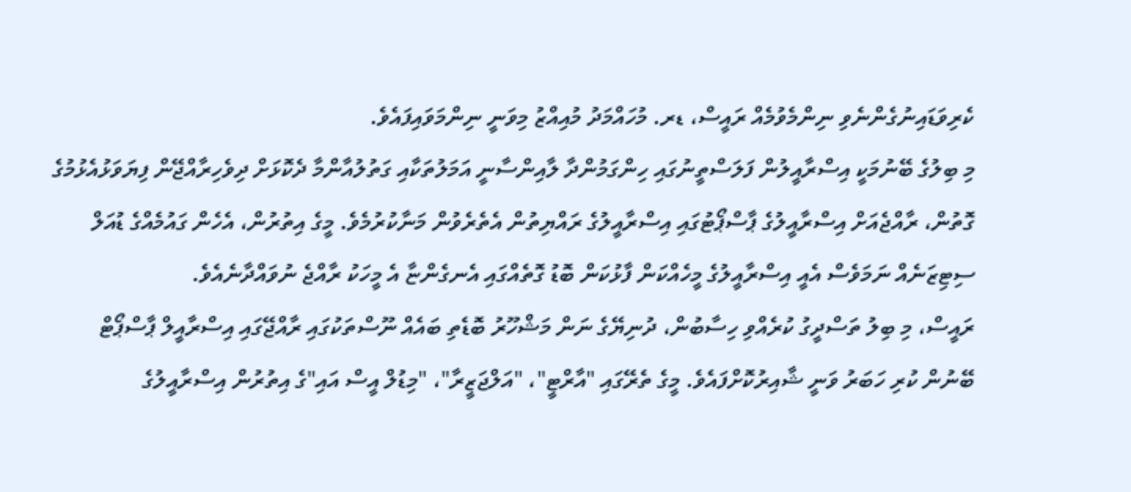ކެރިވަޑައިނުގެންނެވި ނިންމެވުމެއް ރައީސް، ޑރ. މުހައްމަދު މުއިއްޒު މިވަނީ ނިންމަވައިފައެވެ.
މި ބިލުގެ ބޭނުމަކީ އިސްރާއީލުން ފަލަސްތީނުގައި ހިންގަމުންދާ ލާއިންސާނީ އަމަލުތަކާއި ގަތުލުއާންމާ ދެކޮޅަށް ދިވެހިރާއްޖޭން ފިޔަވަޅުއެޅުމުގެ ގޮތުން، ރާއްޖެއަށް އިސްރާއީލުގެ ޕާސްޕޯޓުގައި އިސްރާއީލުގެ ރައްޔިތުން އެތެރެވުން މަނާކުރުމެވެ. މީގެ އިތުރުން، އެހެން ގައުމެއްގެ ޑުއަލް ސިޓިޒަނެއް ނަމަވެސް އެއީ އިސްރާއީލުގެ މީހެއްކަން ފާޅުކަން ބޮޑު ގޮތެއްގައި އެނގެންޏާ އެ މީހަކު ރާއްޖެ ނުވައްދާނެއެވެ.
ރައީސް، މި ބިލު ތަސްދީގު ކުރެއްވި ހިސާބުން، ދުނިޔޭގެ ނަން މަޝްހޫރު ބޮޑެތި ބައެއް ނޫސްތަކުގައި ރާއްޖޭގައި އިސްރާއީލް ޕާސްޕޯޓް ބޭނުން ކުރި ހަބަރު ވަނީ ޝާއިރުކޮށްފައެވެ. މީގެ ތެރޭގައި "އާރްޓީ"، "އަލްޖަޒީރާ"، "މިޑުލް އީސް އައި"ގެ އިތުރުން އިސްރާއީލުގެ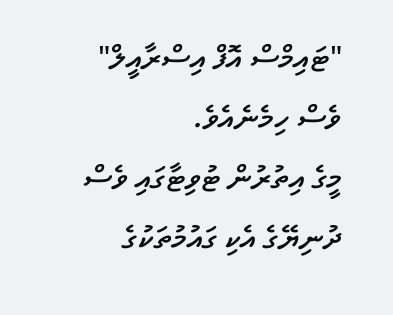"ޓައިމްސް އޮފް އިސްރާއީލް" ވެސް ހިމެނެއެވެ.
މީގެ އިތުރުން ޓުވިޓާގައި ވެސް ދުނިޔޭގެ އެކި ގައުމުތަކުގެ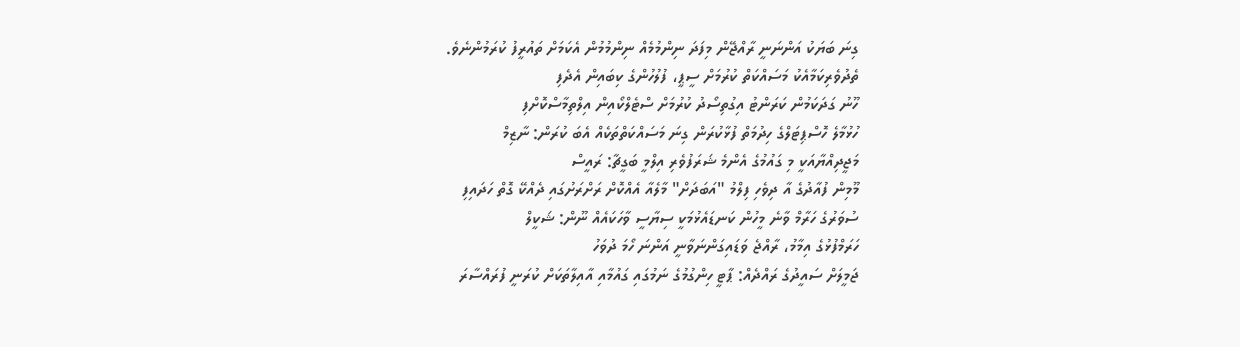ގިނަ ބަޔަކު އަންނަނީ ރާއްޖޭން މިފަދަ ނިންމުމެއް ނިންމުމުން އެކަމަށް ތައުރީފު ކުރަމުންނެވެ.
ތެދުވެރިކަމާއެކު މަސައްކަތް ކުރުމަށް ސީޕީ، ފުލުހުންގެ ކިބައިން އެދެފި
ހޫނު ގަދަކަމުން ކަރަންޓު އިގުތިސޯދު ކުރުމަށް ސްޓެލްކޯއިން އިލްތިމާސްކޮށްފި
ހުޅުމާލެ ހޮސްޕިޓަލްގެ ހިދުމަތް ފުޅާކުރަން ގިނަ މަސައްކަތްތަކެއް އެބަ ކުރަން: ނާޒިމް
މަޖީދިއްޔާއަކީ މި ގައުމުގެ އެންމެ ޝަރަފުވެރި އިލްމީ ބަގީޗާ: ރައީސް
މޫމިން ފުއާދުގެ އާ ދިވެހި ފިލްމު "އަބަދަށް" މާލެއާ އެއްކޮށް ރަށްރަށުގައި ދެއްކޭ ގޮތް ހަދައިފި
ސުވަރުގެ ހަރާމް ވާނެ މީހުން ކަނޑައެޅުމަކީ ސިޔާސީ ވާހަކައެއް ނޫން: ޝަކީލް
ހަރަމްފުޅުގެ އިމާމު، ރާއްޖެ ވަޑައިގަންނަވާނީ އަންނަ ހޯމަ ދުވަހު
ޖަމީލަށް ސައީދުގެ ރައްދެއް: ޕާޓީ ހިންގުމުގެ ނަމުގައި ގައުމާއި އާއިލާތަކަށް ކުރަނީ ފުރައްސާރަ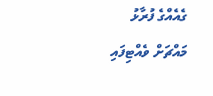ގެއެއްގެ ފުރާޅު މައްޗަށް ވެއްޓިފައި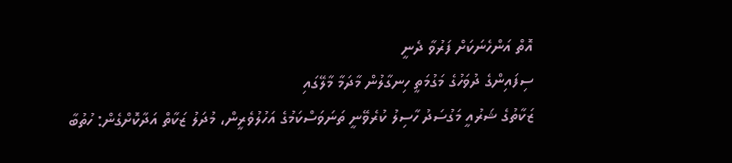އޮތް އަންހެނަކަށް ފަރުވާ ދެނީ
ސިފައިންގެ ދުވަހުގެ މަގުމަތީ ހިނގާލުން މާދަމާ މާލޭގައި
ޒަކާތުގެ ޝަރުއީ މަގުސަދު ހާސިލު ކުރެވޭނީ ތަނަވަސްކަމުގެ އަހުލުވެރީން، މުދަލު ޒަކާތް އަދާކޮށްގެން: ހުތުބާ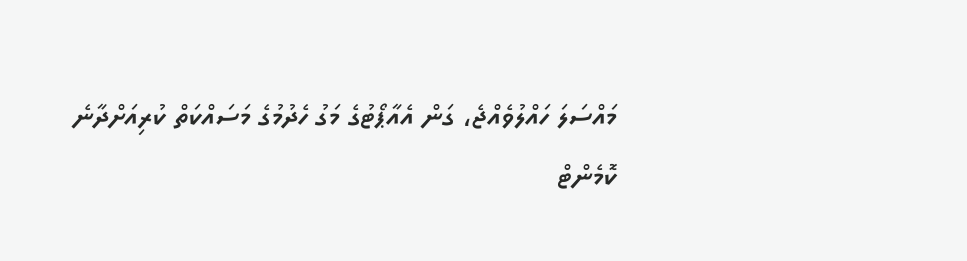މައްސަލަ ހައްލުވެއްޖެ، ގަން އެއާޕޯޓުގެ މަގު ހެދުމުގެ މަސައްކަތް ކުރިއަށްދާނެ
ކޮމެންޓް